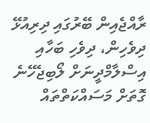ރާއްޖެއިން ބޭރުގައި ދިރިއުޅޭ ދިވެހިން، ދިވެހި ބަހާއި އިސްލާމްދީނަށް ލޯބިޖެހޭނެ ގޮތަށް މަސައްކަތްތައް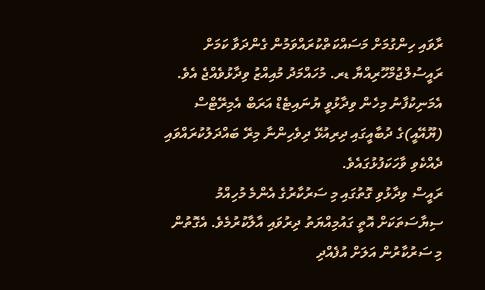ރާވައި ހިންގުމަށް މަސައްކަތްކުރައްވަމުން ގެންދަވާ ކަމަށް ރައީސުލްޖުމްހޫރިއްޔާ ޑރ. މުހައްމަދު މުއިއްޒު ވިދާޅުވެއްޖެ އެވެ.
އެމަނިކުފާނު މިހެން ވިދާޅުވީ ޔުނައިޓެޑް އަރަބް އެމިރޭޓްސް (ޔޫއޭއީ)ގެ ދުބާއީގައި ދިރިއުޅޭ ދިވެހިންނާ މިރޭ ބައްދަލުކުރައްވައި ދެއްކެވި ވާހަކަފުޅުގައެވެ.
ރައީސް ވިދާޅުވި ގޮތުގައި މި ސަރުކާރުގެ އެންމެ މުހިއްމު ސިޔާސަތަކަށް އޮތީ ގައުމިއްޔަތު ދިރުވައި އާލާކުރުމެވެ. އެގޮތުން މި ސަރުކާރުން އަލަށް އުފެއްދި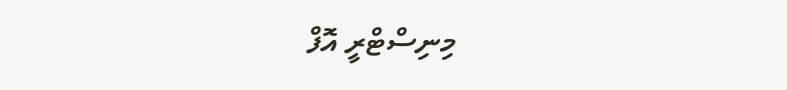މިނިސްޓްރީ އޮފް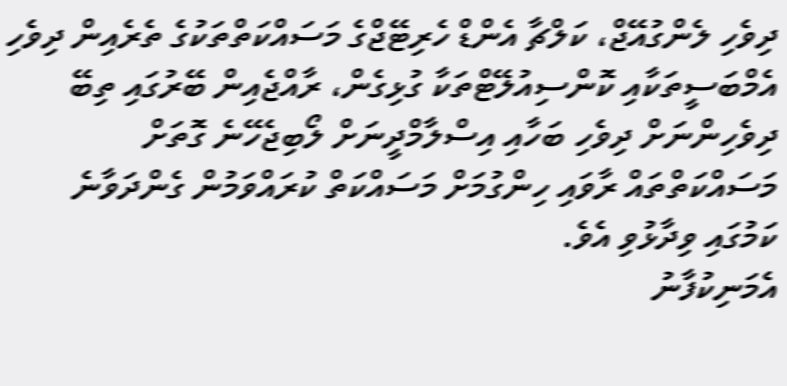ދިވެހި ލެންގުއޭޖް، ކަލްޗާ އެންޑް ހެރިޓޭޖްގެ މަސައްކަތްތަކުގެ ތެރެއިން ދިވެހި އެމްބަސީތަކާއި ކޮންސިއުލޭޓްތަކާ ގުޅިގެން، ރާއްޖެއިން ބޭރުގައި ތިބޭ ދިވެހިންނަށް ދިވެހި ބަހާއި އިސްލާމްދީނަށް ލޯބިޖެހޭނެ ގޮތަށް މަސައްކަތްތައް ރާވައި ހިންގުމަށް މަސައްކަތް ކުރައްވަމުން ގެންދަވާނެ ކަމުގައި ވިދާޅުވި އެވެ.
އެމަނިކުފާނު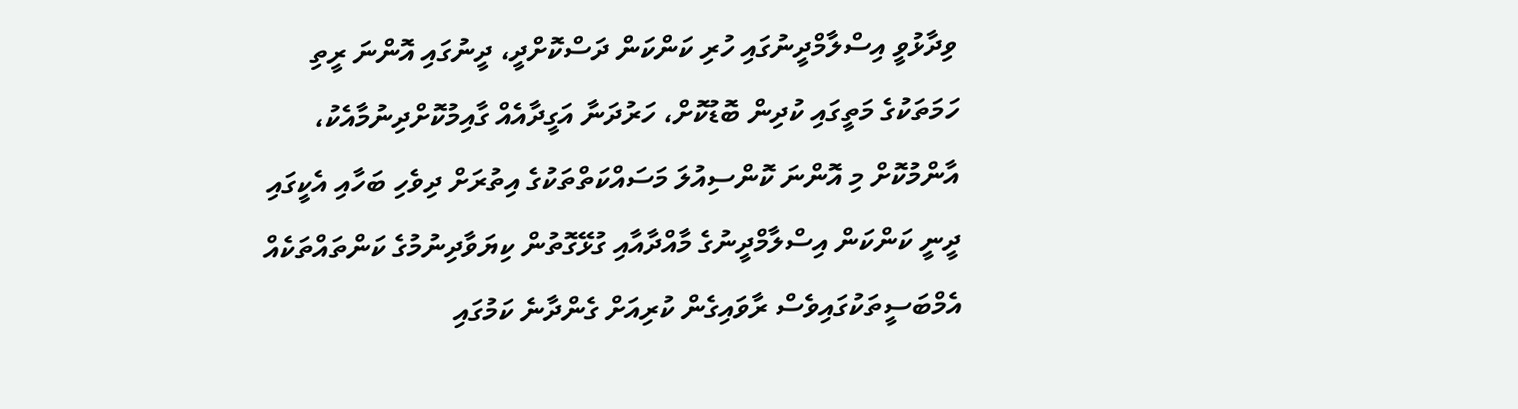ވިދާޅުވީ އިސްލާމްދީނުގައި ހުރި ކަންކަން ދަސްކޮށްދީ، ދީނުގައި އޮންނަ ރީތި ހަމަތަކުގެ މަތީގައި ކުދިން ބޮޑުކޮށް، ހަރުދަނާ އަގީދާއެއް ގާއިމުކޮށްދިނުމާއެކު، އާންމުކޮށް މި އޮންނަ ކޮންސިއުލަ މަސައްކަތްތަކުގެ އިތުރަށް ދިވެހި ބަހާއި އެކީގައި ދީނީ ކަންކަން އިސްލާމްދީނުގެ މާއްދާއާއި ގުޅޭގޮތުން ކިޔަވާދިނުމުގެ ކަންތައްތަކެއް އެމްބަސީތަކުގައިވެސް ރާވައިގެން ކުރިއަށް ގެންދާނެ ކަމުގައި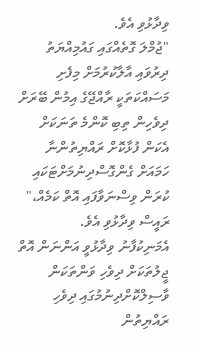ވިދާޅުވި އެވެ.
"ޖުމްލަ ގޮތެއްގައި ގައުމިއްޔަތު ދިރުވައި އާލާކުރުމަށް މިފެށި މަސައްކަތަކީ ރާއްޖޭގެ އިމުން ބޭރަށް ދިވެހިން ތިބި ކޮންމެ ތަނަކަށް އެކަން ފުޅާކޮށް ރައްޔިތުންނާ ހަމައަށް ގެންގޮސްދިނުމަށްޓަކައި ކުރަން ވިސްނަވާފައި އޮތް ކަމެއް،" ރައީސް ވިދާޅުވި އެވެ.
އެމަނިކުފާނު ވިދާޅުވީ އަންނަން އޮތް ޖީލުތަކަށް ދިވެހި ވަންތަކަން ވާސިލްކޮށްދިނުމުގައި ދިވެހި ރައްޔިތުން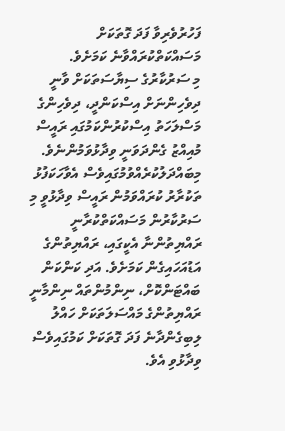ފަހުރުވެރިވާ ފަދަ ގޮތަކަށް މަސައްކަތްކުރައްވާނެ ކަމަށެވެ.
މި ސަރުކާރުގެ ސިޔާސަތަކަށް ވާނީ ދިވެހިންނަށް އިސްކަންދީ، ދިވެހިންގެ މަސްލަހަތު އިސްކުރުންކަމުގައި ރައީސް މުއިއްޒު ގެންދަވަނީ ވިދާޅުވަމުންނެވެ. މިބައްދަލުކުރެއްވުމުގައިވެސް އެވާހަކަފުޅު ތަކުރާރު ކުރައްވަމުން ރައީސް ވިދާޅުވީ މި ސަރުކާރުން މަސައްކަތްކުރާނީ ރައްޔިތުންނާ އެކީގައި، ރައްޔިތުންގެ އަޑުއަހައިގެން ކަމަށެވެ. އަދި ކަންކަން ބައްޓަންކޮށް، ނިންމުންތައް ނިންމާނީ ރައްޔިތުންގެ މައްސަލަތަކަށް ހައްލު ލިބިގެންދާނެ ފަދަ ގޮތަކަށް ކަމުގައިވެސް ވިދާޅުވި އެވެ.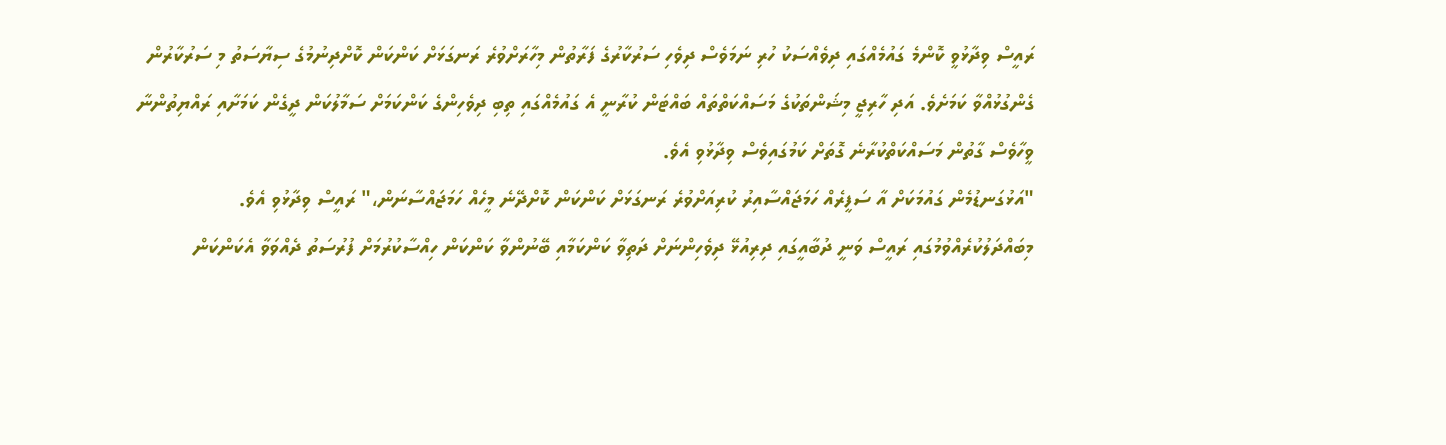ރައީސް ވިދާޅުވީ ކޮންމެ ގައުމެއްގައި ދިވެއްސަކު ހުރި ނަމަވެސް ދިވެހި ސަރުކާރުގެ ފަރާތުން މިހާރަށްވުރެ ރަނގަޅަށް ކަންކަން ކޮށްދިނުމުގެ ސިޔާސަތު މި ސަރުކާރުން ގެންގުޅުއްވާ ކަމަށެވެ. އަދި ހާރިޖީ މިޝަންތަކުގެ މަސައްކަތްތައް ބައްޓަން ކުރާނީ އެ ގައުމެއްގައި ތިބި ދިވެހިންގެ ކަންކަމަށް ސަމާލުކަން ދީގެން ކަމަށާއި ރައްޔިތުންނާ ވީހާވެސް ގާތުން މަސައްކަތްކުރާނެ ގޮތަށް ކަމުގައިވެސް ވިދާޅުވި އެވެ.
"އަޅުގަނޑުމެން ގައުމަކަށް އާ ސަފީރެއް ހަމަޖައްސާއިރު ކުރިއަށްވުރެ ރަނގަޅަށް ކަންކަން ކޮށްދޭނެ މީހެއް ހަމަޖައްސާނަން،" ރައީސް ވިދާޅުވި އެވެ.
މިބައްދަލުކުރެއްވުމުގައި ރައީސް ވަނީ ދުބާއީގައި ދިރިއުޅޭ ދިވެހިންނަށް ދަތިވާ ކަންކަމާއި ބޭނުންވާ ކަންކަން ހިއްސާކުރުމަށް ފުރުސަތު ދެއްވަވާ އެކަންކަން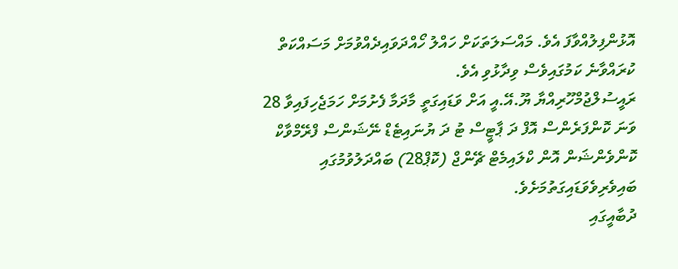އޮޅުންފިލުއްވާފަ އެވެ. މައްސަލަތަކަށް ހައްލު ހޯއްދަވައިދެއްވުމަށް މަސައްކަތް ކުރައްވާނެ ކަމުގައިވެސް ވިދާޅުވި އެވެ.
ރައީސުލްޖުމްހޫރިއްޔާ ޔޫ.އޭ.އީ އަށް ވަޑައިގަތީ މާދަމާ ފެށުމަށް ހަމަޖެހިފައިވާ 28 ވަނަ ކޮންފަރެންސް އޮފް ދަ ޕާޓީސް ޓު ދަ ޔުނައިޓެޑް ނޭޝަންސް ފްރޭމްވާކް ކޮންވެންޝަން އޮން ކްލައިމެޓް ޗޭންޖް (ކޮޕް28) ބައްދަލުވުމުގައި ބައިވެރިވެވަޑައިގަތުމަށެވެ.
ދުބާއީގައި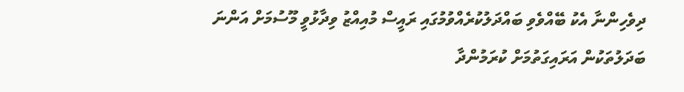ދިވެހިންނާ އެކު ބޭއްވެވި ބައްދަލުކުރެއްވުމުގައި ރައީސް މުއިއްޒު ވިދާޅުވީ މޫސުމަށް އަންނަ ބަދަލުތަކުން އަރައިގަތުމަށް ކުރަމުންދާ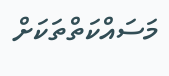މަސައްކަތްތަކަށް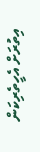އިތުރަށް އެހީތެރިކަން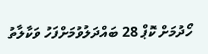ހޯދުމަށް ކޮޕް 28 ބައްދަލުވުމަށްފަހު ވަކާލާތު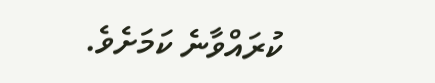ކުރައްވާނެ ކަމަށެވެ.